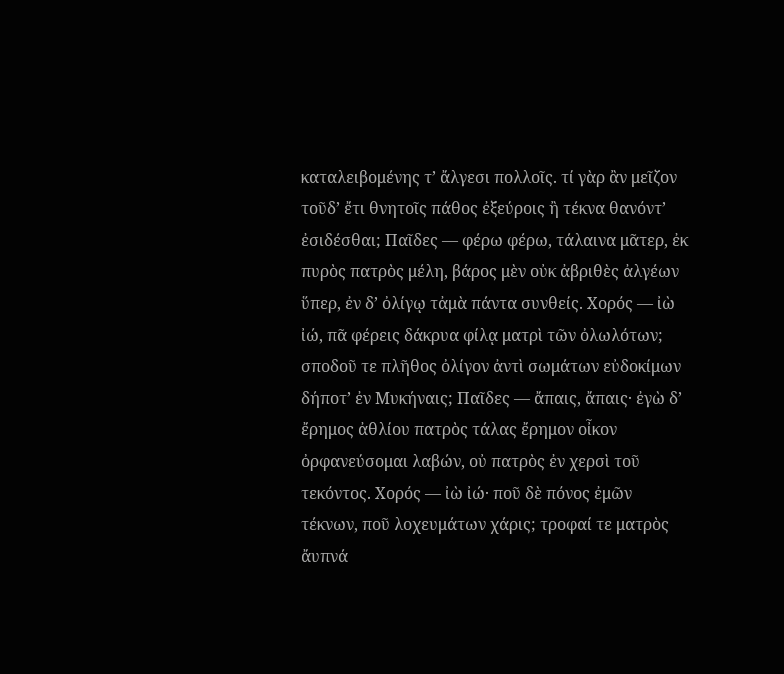καταλειβομένης τʼ ἄλγεσι πολλοῖς. τί γὰρ ἂν μεῖζον τοῦδʼ ἔτι θνητοῖς πάθος ἐξεύροις ἢ τέκνα θανόντʼ ἐσιδέσθαι; Παῖδες — φέρω φέρω, τάλαινα μᾶτερ, ἐκ πυρὸς πατρὸς μέλη, βάρος μὲν οὐκ ἀβριθὲς ἀλγέων ὕπερ, ἐν δʼ ὀλίγῳ τἀμὰ πάντα συνθείς. Χορός — ἰὼ ἰώ, πᾶ φέρεις δάκρυα φίλᾳ ματρὶ τῶν ὀλωλότων; σποδοῦ τε πλῆθος ὀλίγον ἀντὶ σωμάτων εὐδοκίμων δήποτʼ ἐν Μυκήναις; Παῖδες — ἄπαις, ἄπαις· ἐγὼ δʼ ἔρημος ἀθλίου πατρὸς τάλας ἔρημον οἶκον ὀρφανεύσομαι λαβών, οὐ πατρὸς ἐν χερσὶ τοῦ τεκόντος. Χορός — ἰὼ ἰώ· ποῦ δὲ πόνος ἐμῶν τέκνων, ποῦ λοχευμάτων χάρις; τροφαί τε ματρὸς ἄυπνά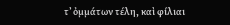τʼ ὀμμάτων τέλη, καὶ φίλιαι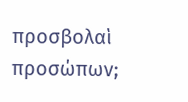προσβολαὶ προσώπων;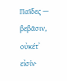Παῖδες — βεβᾶσιν, οὐκέτʼ εἰσίν·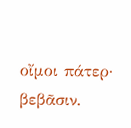οἴμοι πάτερ· βεβᾶσιν.